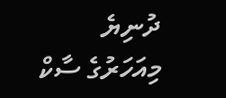ދުނިޔެ
މިއަހަރުގެ ސާކް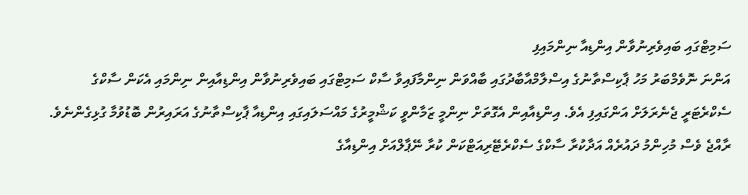ސަމިޓްގައި ބައިވެރިނުވާން އިންޑިއާ ނިންމައިފި
އަންނަ ނޮވެމްބަރު މަހު ޕާކިސްތާނުގެ އިސްލާމްއާބާދުގައި ބާއްވަން ނިންމާފައިވާ ސާކް ސަމިޓްގައި ބައިވެރިނުވާން އިންޑިއާއިން ނިންމައި އެކަން ސާކްގެ ސެކްރެޓަރީ ޖެނެރަލަށް އަންގައިފި އެވެ. އިންޑިއާއިން އެގޮތަށް ނިންމީ ޒަމާންވީ ކަޝްމީރުގެ މައްސަލައިގައި އިންޑިއާ ޕާކިސްތާނުގެ އަރައިރުން ބޮޑުވުމާ ގުޅިގެންނެވެ.
ރާއްޖެ ވެސް މުހިންމު ދައުރެއް އަދާކުރާ ސާކްގެ ސެކްރެޓޭރިއަޓްކަން ކުރާ ނޭޕާލްއަށް އިންޑިއާގެ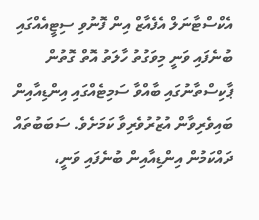އެކްސްޓާނަލް އެފެއާޒް އިން ފޮނުވި ސިޓީއެއްގައި ބުނެފައި ވަނީ މިވަގުތު ހާލަތު އޮތް ގޮތުން ޕާކިސްތާނުގައި ބާއްވާ ސަމިޓެއްގައި އިންޑިއާއިން ބައިވެރިވާން އުޒުރުވެރިވާ ކަމަށެވެ. ސަބަބުތައް ދައްކަމުން އިންޑިއާއިން ބުނެފައި ވަނީ،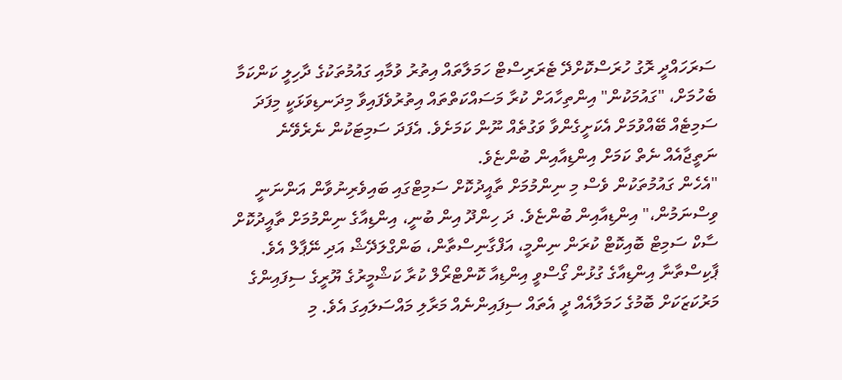ސަރަހައްދީ ރޮގު ހުރަސްކޮށްދޭ ޓެރަރިސްޓް ހަމަލާތައް އިތުރު ވުމާއި ގައުމުތަކުގެ ދާހިލީ ކަންކަމާ ބެހުމަށް، "ގައުމަކުން" އިންތިހާއަށް ކުރާ މަސައްކަތްތައް އިތުރުވެފައިވާ މިދަނޑިވަޅަކީ މިފަދަ ސަމިޓެއް ބޭއްވުމަށް އެކަށީގެންވާ ވަގުތެއް ނޫން ކަމަށެވެ. އެފަދަ ސަމިޓަކުން ނެރެވޭނެ ނަތީޖާއެއް ނެތް ކަމަށް އިންޑިއާއިން ބުންޏެވެ.
"އެހެން ގައުމުތަކުން ވެސް މި ނިންމުމަށް ތާއީދުކޮށް ސަމިޓްގައި ބައިވެރިނުވާން އަންނަނީ ވިސްނަމުން،" އިންޑިއާއިން ބުންޏެވެ. ދަ ހިންދޫ އިން ބުނީ، އިންޑިއާގެ ނިންމުމަށް ތާއީދުކޮށް ސާކް ސަމިޓް ބޮއިކޮޓް ކުރަން ނިންމީ، އަފްގާނިސްތާން، ބަންގްލަދޭޝް އަދި ނޭޕާލް އެވެ.
ޕާކިސްތާނާ އިންޑިއާގެ ގުޅުން ގޯސްވީ އިންޑިއާ ކޮންޓްރޯލް ކުރާ ކަޝްމީރުގެ ޔޫރީގެ ސިފައިންގެ މަރުކަޒަކަށް ބޮމުގެ ހަމަލާއެއް ދީ އެތައް ސިފައިންނެއް މަރާލި މައްސަލައިގަ އެވެ. މި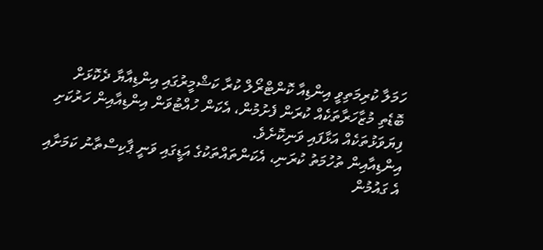ހަމަލާ ކުރިމަތިވީ އިންޑިއާ ކޮންޓްރޯލް ކުރާ ކަޝްމީރުގައި އިންޑިއާޔާ ދެކޮޅަށް ބޮޑެތި މުޒާހަރާތަކެއް ކުރަން ފެށުމުން، އެކަން ހުއްޓުވަން އިންޑިއާއިން ހަރުކަށި ފިޔަވަޅުތަކެއް އަޅާފައި ވަނިކޮށެވެ.
އިންޑިއާއިން ތުހުމަތު ކުރަނި، އެކަންތައްތަކުގެ އަޑީގައި ވަނީ ޕާކިސްތާނު ކަމަށާއި އެ ގައުމުން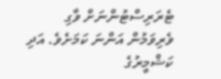ޓެރަރިސްޓުންނަށް ވާގި ވެރިވަމުން އަންނަ ކަމަށެވެ. އަދި ކަޝްމީރުގެ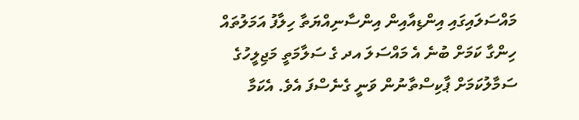މައްސަލައިގައި އިންޑިއާއިން އިންސާނިއްޔަތާ ހިލާފު އަމަލުތައް ހިންގާ ކަމަށް ބުނެ އެ މައްސަލަ އދ ގެ ސަލާމަތީ މަޖިލީހުގެ ސަމާލުކަމަށް ޕާކިސްތާނުން ވަނީ ގެނެސްފަ އެވެ. އެކަމާ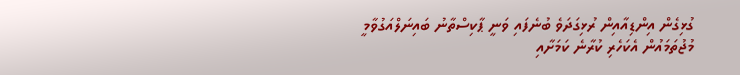ގުޅިގެން އިންޑިއާއިން ރުޅިގަދަވެ ބުނެފައި ވަނީ ޕާކިސްތާނު ބައިނަލްއަގުވާމީ މުޖުތަމައުން އެކަހެރި ކުރާނެ ކަމަށާއި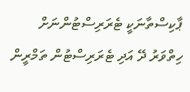ޕާކިސްތާނަކީ ޓެރަރިސްޓުންނަށް ހިތްވަރު ދޭ އަދި ޓެރަރިސްޓުން ތަމްރީން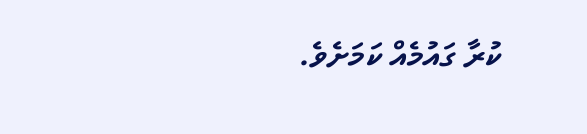ކުރާ ގައުމެއް ކަމަށެވެ.